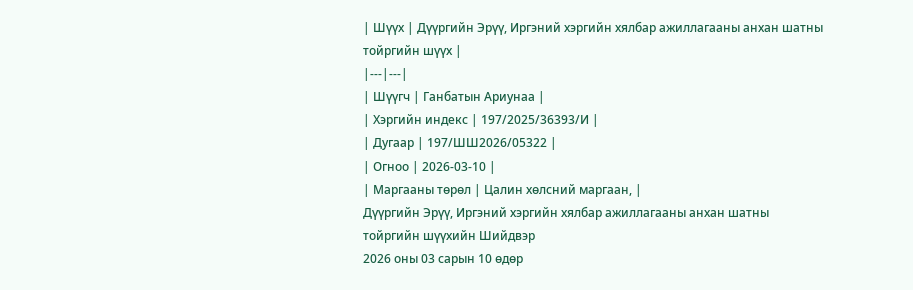| Шүүх | Дүүргийн Эрүү, Иргэний хэргийн хялбар ажиллагааны анхан шатны тойргийн шүүх |
|---|---|
| Шүүгч | Ганбатын Ариунаа |
| Хэргийн индекс | 197/2025/36393/И |
| Дугаар | 197/ШШ2026/05322 |
| Огноо | 2026-03-10 |
| Маргааны төрөл | Цалин хөлсний маргаан, |
Дүүргийн Эрүү, Иргэний хэргийн хялбар ажиллагааны анхан шатны тойргийн шүүхийн Шийдвэр
2026 оны 03 сарын 10 өдөр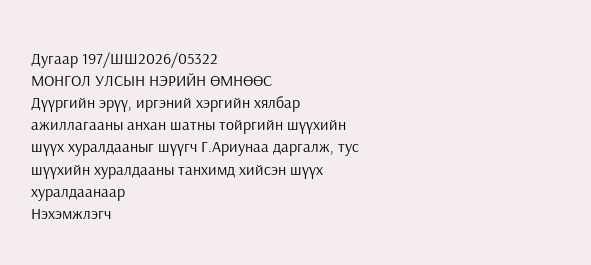Дугаар 197/ШШ2026/05322
МОНГОЛ УЛСЫН НЭРИЙН ӨМНӨӨС
Дүүргийн эрүү, иргэний хэргийн хялбар ажиллагааны анхан шатны тойргийн шүүхийн шүүх хуралдааныг шүүгч Г.Ариунаа даргалж, тус шүүхийн хуралдааны танхимд хийсэн шүүх хуралдаанаар
Нэхэмжлэгч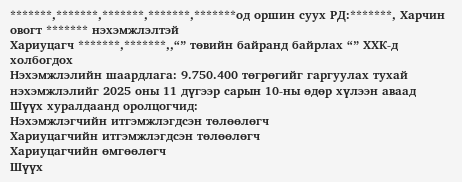*******,*******,*******,*******,*******од оршин суух РД:*******, Харчин овогт ******* нэхэмжлэлтэй
Хариуцагч *******,*******,,“” төвийн байранд байрлах “” ХХК-д холбогдох
Нэхэмжлэлийн шаардлага: 9.750.400 төгрөгийг гаргуулах тухай нэхэмжлэлийг 2025 оны 11 дүгээр сарын 10-ны өдөр хүлээн аваад
Шүүх хуралдаанд оролцогчид:
Нэхэмжлэгчийн итгэмжлэгдсэн төлөөлөгч
Хариуцагчийн итгэмжлэгдсэн төлөөлөгч
Хариуцагчийн өмгөөлөгч
Шүүх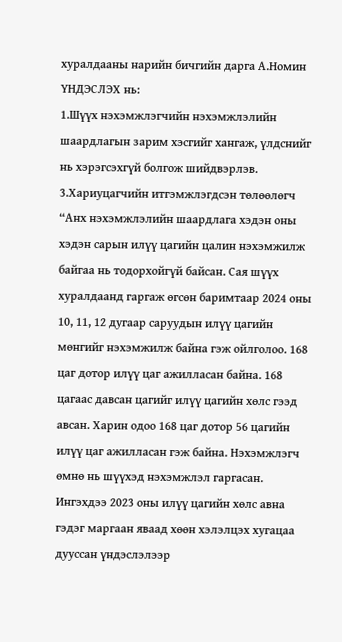хуралдааны нарийн бичгийн дарга А.Номин
ҮНДЭСЛЭХ нь:
1.Шүүх нэхэмжлэгчийн нэхэмжлэлийн шаардлагын зарим хэсгийг хангаж, үлдснийг нь хэрэгсэхгүй болгож шийдвэрлэв.
3.Хариуцагчийн итгэмжлэгдсэн төлөөлөгч “Анх нэхэмжлэлийн шаардлага хэдэн оны хэдэн сарын илүү цагийн цалин нэхэмжилж байгаа нь тодорхойгүй байсан. Сая шүүх хуралдаанд гаргаж өгсөн баримтаар 2024 оны 10, 11, 12 дугаар саруудын илүү цагийн мөнгийг нэхэмжилж байна гэж ойлголоо. 168 цаг дотор илүү цаг ажилласан байна. 168 цагаас давсан цагийг илүү цагийн хөлс гээд авсан. Харин одоо 168 цаг дотор 56 цагийн илүү цаг ажилласан гэж байна. Нэхэмжлэгч өмнө нь шүүхэд нэхэмжлэл гаргасан. Ингэхдээ 2023 оны илүү цагийн хөлс авна гэдэг маргаан яваад хөөн хэлэлцэх хугацаа дууссан үндэслэлээр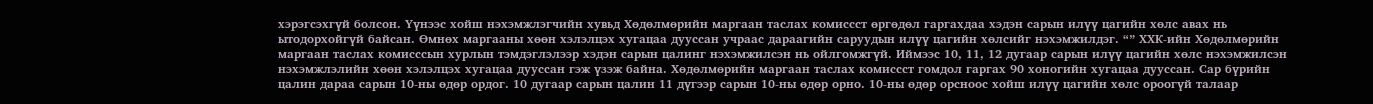хэрэгсэхгүй болсон. Үүнээс хойш нэхэмжлэгчийн хувьд Хөдөлмөрийн маргаан таслах комиссст өргөдөл гаргахдаа хэдэн сарын илүү цагийн хөлс авах нь ытодорхойгүй байсан. Өмнөх маргааны хөөн хэлэлцэх хугацаа дууссан учраас дараагийн саруудын илүү цагийн хөлсийг нэхэмжилдэг. “” ХХК-ийн Хөдөлмөрийн маргаан таслах комисссын хурлын тэмдэглэлээр хэдэн сарын цалинг нэхэмжилсэн нь ойлгомжгүй. Иймээс 10, 11, 12 дугаар сарын илүү цагийн хөлс нэхэмжилсэн нэхэмжлэлийн хөөн хэлэлцэх хугацаа дууссан гэж үзэж байна. Хөдөлмөрийн маргаан таслах комиссст гомдол гаргах 90 хоногийн хугацаа дууссан. Сар бүрийн цалин дараа сарын 10-ны өдөр ордог. 10 дугаар сарын цалин 11 дүгээр сарын 10-ны өдөр орно. 10-ны өдөр орсноос хойш илүү цагийн хөлс ороогүй талаар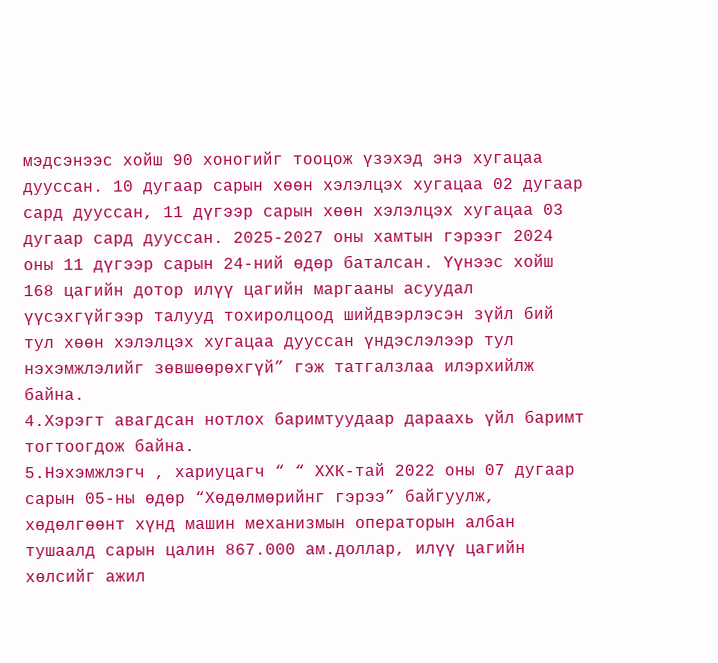мэдсэнээс хойш 90 хоногийг тооцож үзэхэд энэ хугацаа дууссан. 10 дугаар сарын хөөн хэлэлцэх хугацаа 02 дугаар сард дууссан, 11 дүгээр сарын хөөн хэлэлцэх хугацаа 03 дугаар сард дууссан. 2025-2027 оны хамтын гэрээг 2024 оны 11 дүгээр сарын 24-ний өдөр баталсан. Үүнээс хойш 168 цагийн дотор илүү цагийн маргааны асуудал үүсэхгүйгээр талууд тохиролцоод шийдвэрлэсэн зүйл бий тул хөөн хэлэлцэх хугацаа дууссан үндэслэлээр тул нэхэмжлэлийг зөвшөөрөхгүй” гэж татгалзлаа илэрхийлж байна.
4.Хэрэгт авагдсан нотлох баримтуудаар дараахь үйл баримт тогтоогдож байна.
5.Нэхэмжлэгч , хариуцагч “ “ ХХК-тай 2022 оны 07 дугаар сарын 05-ны өдөр “Хөдөлмөрийнг гэрээ” байгуулж, хөдөлгөөнт хүнд машин механизмын операторын албан тушаалд сарын цалин 867.000 ам.доллар, илүү цагийн хөлсийг ажил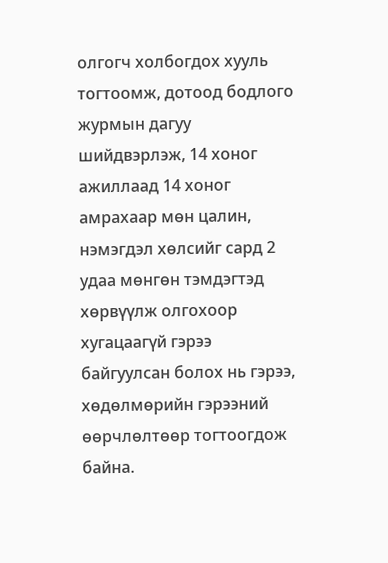олгогч холбогдох хууль тогтоомж, дотоод бодлого журмын дагуу шийдвэрлэж, 14 хоног ажиллаад 14 хоног амрахаар мөн цалин, нэмэгдэл хөлсийг сард 2 удаа мөнгөн тэмдэгтэд хөрвүүлж олгохоор хугацаагүй гэрээ байгуулсан болох нь гэрээ, хөдөлмөрийн гэрээний өөрчлөлтөөр тогтоогдож байна.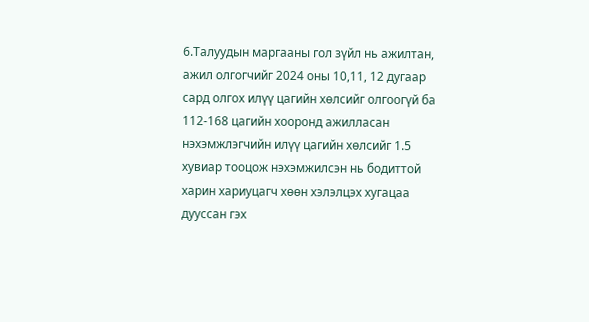6.Талуудын маргааны гол зүйл нь ажилтан, ажил олгогчийг 2024 оны 10,11, 12 дугаар сард олгох илүү цагийн хөлсийг олгоогүй ба 112-168 цагийн хооронд ажилласан нэхэмжлэгчийн илүү цагийн хөлсийг 1.5 хувиар тооцож нэхэмжилсэн нь бодиттой харин хариуцагч хөөн хэлэлцэх хугацаа дууссан гэх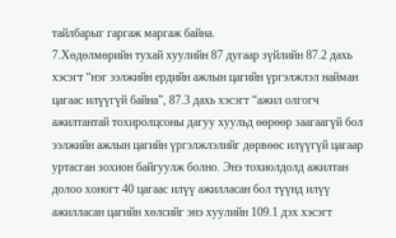тайлбарыг гаргаж маргаж байна.
7.Хөдөлмөрийн тухай хуулийн 87 дугаар зүйлийн 87.2 дахь хэсэгт “нэг ээлжийн ердийн ажлын цагийн үргэлжлэл найман цагаас илүүгүй байна”, 87.3 дахь хэсэгт “ажил олгогч ажилтантай тохиролцсоны дагуу хуульд өөрөөр заагаагүй бол ээлжийн ажлын цагийн үргэлжлэлийг дөрвөөс илүүгүй цагаар уртасган зохион байгуулж болно. Энэ тохиолдолд ажилтан долоо хоногт 40 цагаас илүү ажилласан бол түүнд илүү ажилласан цагийн хөлсийг энэ хуулийн 109.1 дэх хэсэгт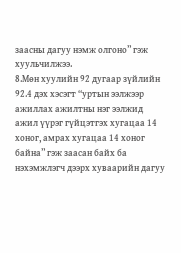заасны дагуу нэмж олгоно” гэж хуульчилжээ.
8.Мөн хуулийн 92 дугаар зүйлийн 92.4 дэх хэсэгт “уртын ээлжээр ажиллах ажилтны нэг ээлжид ажил үүрэг гүйцэтгэх хугацаа 14 хоног, амрах хугацаа 14 хоног байна” гэж заасан байх ба нэхэмжлэгч дээрх хуваарийн дагуу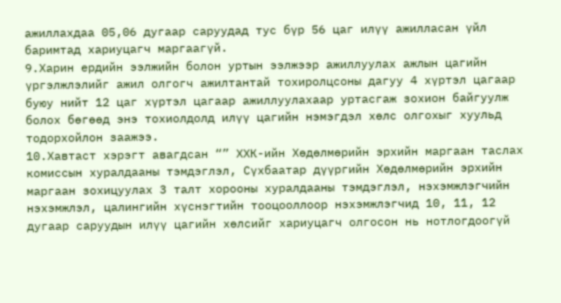ажиллахдаа 05,06 дугаар саруудад тус бүр 56 цаг илүү ажилласан үйл баримтад хариуцагч маргаагүй.
9.Харин ердийн ээлжийн болон уртын ээлжээр ажиллуулах ажлын цагийн үргэлжлэлийг ажил олгогч ажилтантай тохиролцсоны дагуу 4 хүртэл цагаар буюу нийт 12 цаг хүртэл цагаар ажиллуулахаар уртасгаж зохион байгуулж болох бөгөөд энэ тохиолдолд илүү цагийн нэмэгдэл хөлс олгохыг хуульд тодорхойлон заажээ.
10.Хавтаст хэрэгт авагдсан “” ХХК-ийн Хөдөлмөрийн эрхийн маргаан таслах комиссын хуралдааны тэмдэглэл, Сүхбаатар дүүргийн Хөдөлмөрийн эрхийн маргаан зохицуулах 3 талт хорооны хуралдааны тэмдэглэл, нэхэмжлэгчийн нэхэмжлэл, цалингийн хүснэгтийн тооцооллоор нэхэмжлэгчид 10, 11, 12 дугаар саруудын илүү цагийн хөлсийг хариуцагч олгосон нь нотлогдоогүй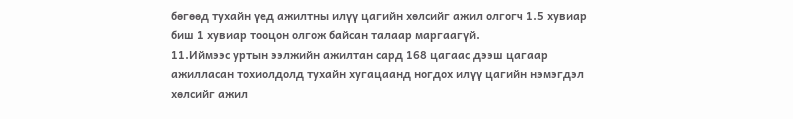бөгөөд тухайн үед ажилтны илүү цагийн хөлсийг ажил олгогч 1.5 хувиар биш 1 хувиар тооцон олгож байсан талаар маргаагүй.
11.Иймээс уртын ээлжийн ажилтан сард 168 цагаас дээш цагаар ажилласан тохиолдолд тухайн хугацаанд ногдох илүү цагийн нэмэгдэл хөлсийг ажил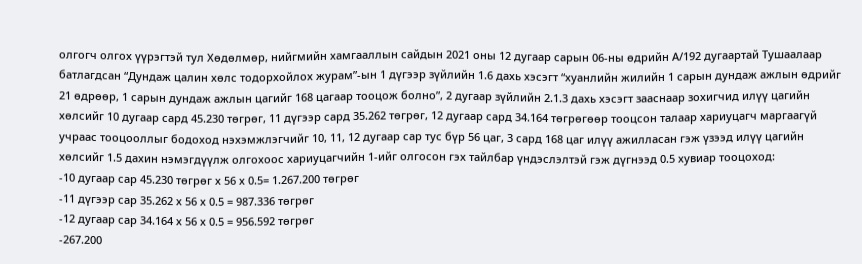олгогч олгох үүрэгтэй тул Хөдөлмөр, нийгмийн хамгааллын сайдын 2021 оны 12 дугаар сарын 06-ны өдрийн А/192 дугаартай Тушаалаар батлагдсан “Дундаж цалин хөлс тодорхойлох журам”-ын 1 дүгээр зүйлийн 1.6 дахь хэсэгт “хуанлийн жилийн 1 сарын дундаж ажлын өдрийг 21 өдрөөр, 1 сарын дундаж ажлын цагийг 168 цагаар тооцож болно”, 2 дугаар зүйлийн 2.1.3 дахь хэсэгт зааснаар зохигчид илүү цагийн хөлсийг 10 дугаар сард 45.230 төгрөг, 11 дүгээр сард 35.262 төгрөг, 12 дугаар сард 34.164 төгрөгөөр тооцсон талаар хариуцагч маргаагүй учраас тооцооллыг бодоход нэхэмжлэгчийг 10, 11, 12 дугаар сар тус бүр 56 цаг, 3 сард 168 цаг илүү ажилласан гэж үзээд илүү цагийн хөлсийг 1.5 дахин нэмэгдүүлж олгохоос хариуцагчийн 1-ийг олгосон гэх тайлбар үндэслэлтэй гэж дүгнээд 0.5 хувиар тооцоход:
-10 дугаар сар 45.230 төгрөг х 56 х 0.5= 1.267.200 төгрөг
-11 дүгээр сар 35.262 х 56 х 0.5 = 987.336 төгрөг
-12 дугаар сар 34.164 х 56 х 0.5 = 956.592 төгрөг
-267.200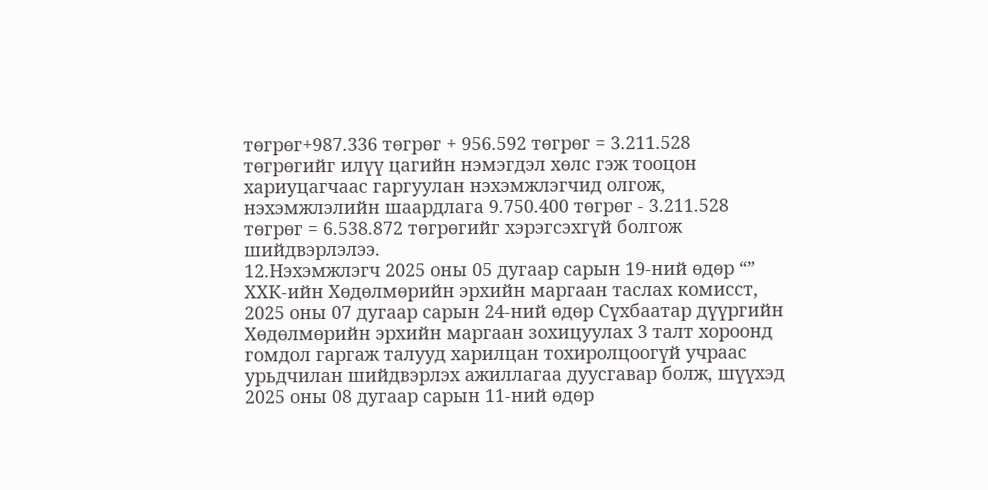төгрөг+987.336 төгрөг + 956.592 төгрөг = 3.211.528 төгрөгийг илүү цагийн нэмэгдэл хөлс гэж тооцон хариуцагчаас гаргуулан нэхэмжлэгчид олгож, нэхэмжлэлийн шаардлага 9.750.400 төгрөг - 3.211.528 төгрөг = 6.538.872 төгрөгийг хэрэгсэхгүй болгож шийдвэрлэлээ.
12.Нэхэмжлэгч 2025 оны 05 дугаар сарын 19-ний өдөр “” ХХК-ийн Хөдөлмөрийн эрхийн маргаан таслах комисст, 2025 оны 07 дугаар сарын 24-ний өдөр Сүхбаатар дүүргийн Хөдөлмөрийн эрхийн маргаан зохицуулах 3 талт хороонд гомдол гаргаж талууд харилцан тохиролцоогүй учраас урьдчилан шийдвэрлэх ажиллагаа дуусгавар болж, шүүхэд 2025 оны 08 дугаар сарын 11-ний өдөр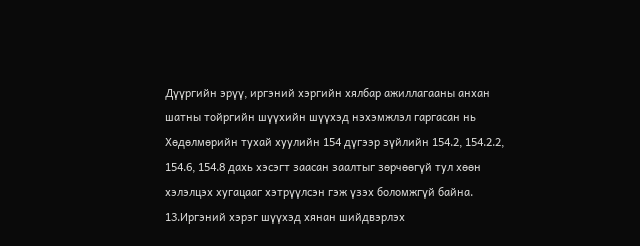Дүүргийн эрүү, иргэний хэргийн хялбар ажиллагааны анхан шатны тойргийн шүүхийн шүүхэд нэхэмжлэл гаргасан нь Хөдөлмөрийн тухай хуулийн 154 дүгээр зүйлийн 154.2, 154.2.2, 154.6, 154.8 дахь хэсэгт заасан заалтыг зөрчөөгүй тул хөөн хэлэлцэх хугацааг хэтрүүлсэн гэж үзэх боломжгүй байна.
13.Иргэний хэрэг шүүхэд хянан шийдвэрлэх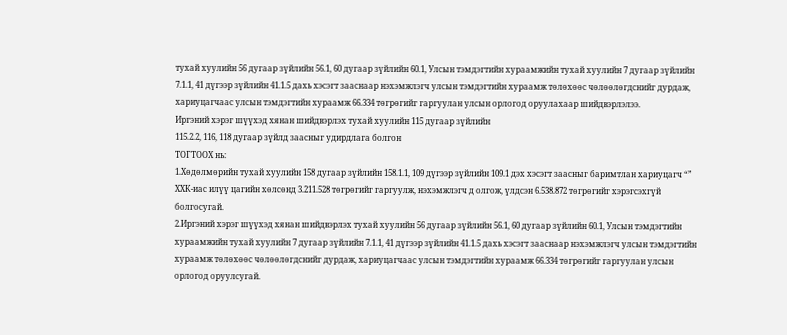тухай хуулийн 56 дугаар зүйлийн 56.1, 60 дугаар зүйлийн 60.1, Улсын тэмдэгтийн хураамжийн тухай хуулийн 7 дугаар зүйлийн 7.1.1, 41 дүгээр зүйлийн 41.1.5 дахь хэсэгт зааснаар нэхэмжлэгч улсын тэмдэгтийн хураамж төлөхөөс чөлөөлөгдснийг дурдаж, хариуцагчаас улсын тэмдэгтийн хураамж 66.334 төгрөгийг гаргуулан улсын орлогод оруулахаар шийдвэрлэлээ.
Иргэний хэрэг шүүхэд хянан шийдвэрлэх тухай хуулийн 115 дугаар зүйлийн
115.2.2, 116, 118 дугаар зүйлд заасныг удирдлага болгон
ТОГТООХ нь:
1.Хөдөлмөрийн тухай хуулийн 158 дугаар зүйлийн 158.1.1, 109 дүгээр зүйлийн 109.1 дэх хэсэгт заасныг баримтлан хариуцагч “” ХХК-иас илүү цагийн хөлсөнд 3.211.528 төгрөгийг гаргуулж, нэхэмжлэгч д олгож, үлдсэн 6.538.872 төгрөгийг хэрэгсэхгүй болгосугай.
2.Иргэний хэрэг шүүхэд хянан шийдвэрлэх тухай хуулийн 56 дугаар зүйлийн 56.1, 60 дугаар зүйлийн 60.1, Улсын тэмдэгтийн хураамжийн тухай хуулийн 7 дугаар зүйлийн 7.1.1, 41 дүгээр зүйлийн 41.1.5 дахь хэсэгт зааснаар нэхэмжлэгч улсын тэмдэгтийн хураамж төлөхөөс чөлөөлөгдснийг дурдаж, хариуцагчаас улсын тэмдэгтийн хураамж 66.334 төгрөгийг гаргуулан улсын орлогод оруулсугай.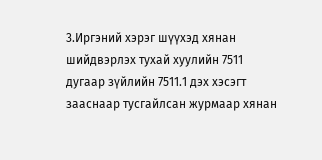3.Иргэний хэрэг шүүхэд хянан шийдвэрлэх тухай хуулийн 7511 дугаар зүйлийн 7511.1 дэх хэсэгт зааснаар тусгайлсан журмаар хянан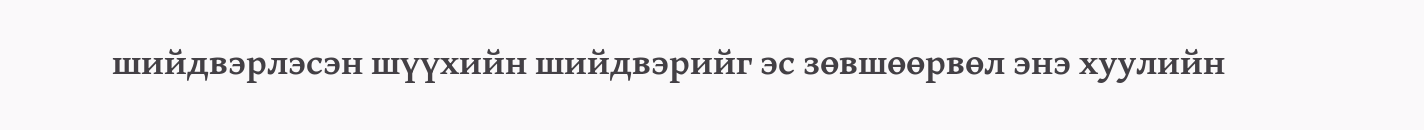шийдвэрлэсэн шүүхийн шийдвэрийг эс зөвшөөрвөл энэ хуулийн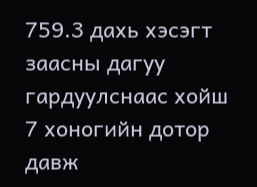759.3 дахь хэсэгт заасны дагуу гардуулснаас хойш 7 хоногийн дотор давж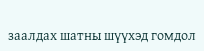заалдах шатны шүүхэд гомдол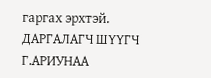гаргах эрхтэй.
ДАРГАЛАГЧ ШҮҮГЧ Г.АРИУНАА